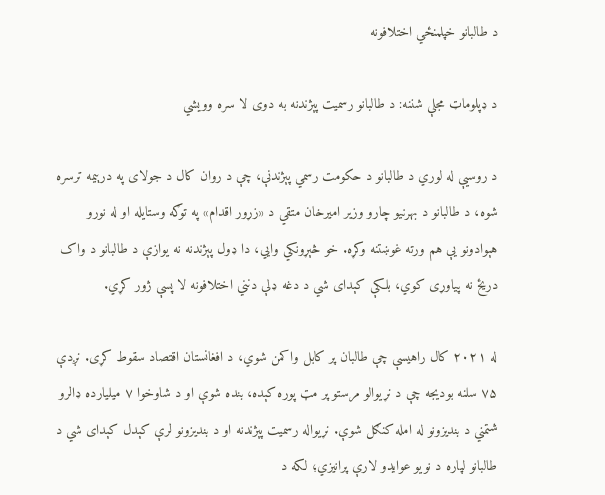د طالبانو خپلمنځي اختلافونه

د ډپلوماټ مجلې شننه: د طالبانو رسمیت پېژندنه به دوی لا سره وویشي

د روسیې له لوري د طالبانو د حکومت رسمي پېژندنې، چې د روان کال د جولای په درېیمه ترسره شوه، د طالبانو د بهرنیو چارو وزیر امیرخان متقي د «زړور اقدام» په توګه وستایله او له نورو هېوادونو یې هم ورته غوښتنه وکړه. خو څېړونکي وایي، دا ډول پېژندنه نه یوازې د طالبانو د واک دریځ نه پیاوړی کوي، بلکې کېدای شي د دغه ډلې دنني اختلافونه لا پسې ژور کړي.

له ۲۰۲۱ کال راهیسې چې طالبان پر کابل واکمن شوي، د افغانستان اقتصاد سقوط کړی. نږدې ۷۵ سلنه بودیجه چې د نړیوالو مرستو پر مټ پوره کېده، بنده شوې او د شاوخوا ۷ میلیارده ډالرو شتمني د بندیزونو له امله کنګل شوې. نړیواله رسمیت پېژندنه او د بندیزونو لرې کېدل کېدای شي د طالبانو لپاره د نویو عوایدو لارې پرانیزي؛ لکه د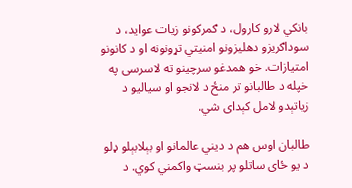بانکي لارو کارول، د ګمرکونو زیات عواید، د سوداګریزو دهلیزونو امنیتي تړونونه او د کانونو امتیازات. خو همدغو سرچینو ته لاسرسی په خپله د طالبانو تر منځ د لانجو او سیالیو د زیاتېدو لامل کېدای شي.

طالبان اوس هم د دیني عالمانو او بېلابېلو ډلو د یو ځای ساتلو پر بنسټ واکمني کوي. د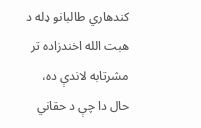کندهاري طالبانو ډله د هبت الله اخندزاده تر مشرتابه لاندې ده، حال دا چې د حقاني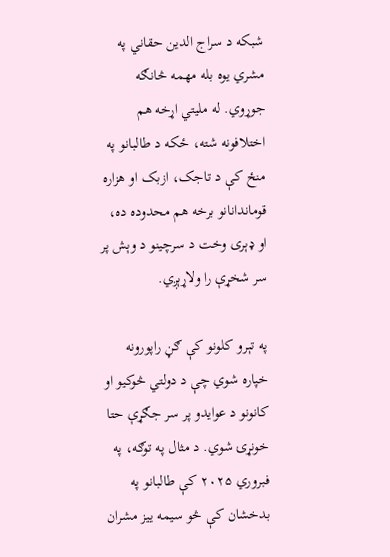شبکه د سراج الدین حقاني په مشري یوه بله مهمه څانګه جوړوي. له ملیتي اړخه هم اختلافونه شته، ځکه د طالبانو په منځ کې د تاجک، ازبک او هزاره قوماندانانو برخه هم محدوده ده، او ډېری وخت د سرچینو د وېش پر سر شخړې را ولاړېږي.

په تېرو کلونو کې ګڼ راپورونه خپاره شوي چې د دولتي څوکيو او کانونو د عوایدو پر سر جګړې حتا خونړۍ شوي. د مثال په توګه، په فبروري ۲۰۲۵ کې طالبانو په بدخشان کې څو سیمه ییز مشران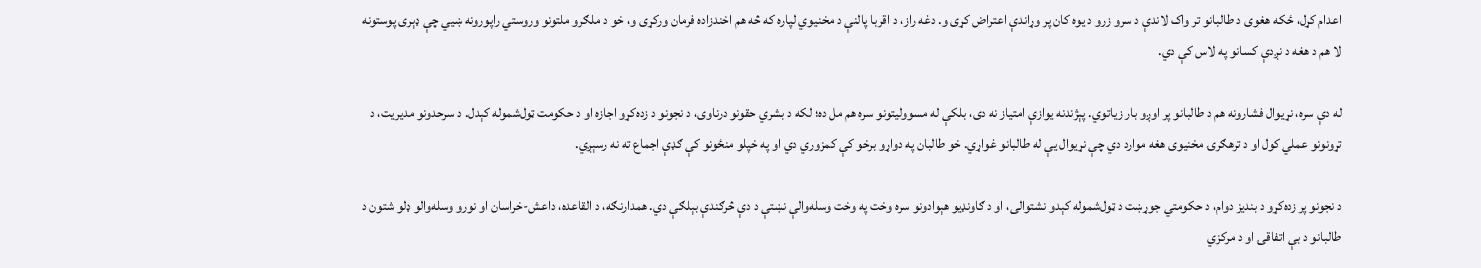اعدام کړل، ځکه هغوی د طالبانو تر واک لاندې د سرو زرو د یوه کان پر وړاندې اعتراض کړی و. دغه راز، د اقربا پالنې د مخنیوي لپاره که څه هم اخندزاده فرمان ورکړی و، خو د ملګرو ملتونو وروستي راپورونه ښيي چې ډېری پوستونه لا هم د هغه د نږدې کسانو په لاس کې دي.

له دې سره، نړیوال فشارونه هم د طالبانو پر اوږو بار زیاتوي. پېژندنه یوازې امتیاز نه دی، بلکې له مسوولیتونو سره هم مل ده؛ لکه د بشري حقونو درناوی، د نجونو د زده‌کړو اجازه او د حکومت ټول‌شموله کېدل. د سرحدونو مدیریت، د تړونونو عملي کول او د ترهګرۍ مخنیوی هغه موارد دي چې نړیوال یې له طالبانو غواړي. خو طالبان په دواړو برخو کې کمزوري دي او په خپلو منځونو کې ګډې اجماع ته نه رسېږي.

د نجونو پر زده‌کړو د بندیز دوام، د حکومتي جوړښت د ټول‌شموله کېدو نشتوالی، او د ګاونډیو هېوادونو سره وخت په وخت وسله‌والې نښتې د دې څرګندې بېلګې دي. همدارنګه، د القاعده، داعش-خراسان او نورو وسله‌والو ډلو شتون د طالبانو د بې اتفاقۍ او د مرکزي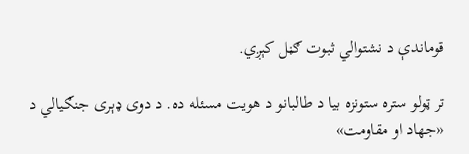قوماندې د نشتوالي ثبوت ګڼل کېږي.

تر ټولو ستره ستونزه بیا د طالبانو د هویت مسئله ده. د دوی ډېری جنګیالي د «جهاد او مقاومت»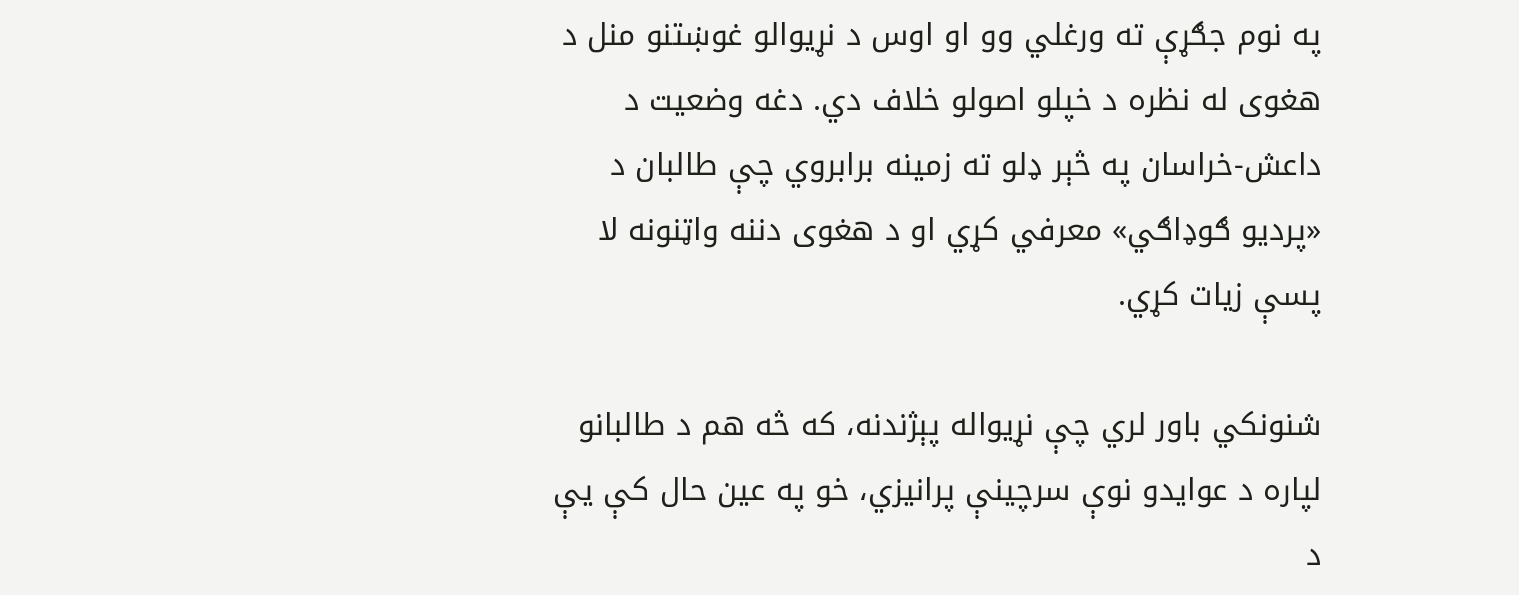په نوم جګړې ته ورغلي وو او اوس د نړیوالو غوښتنو منل د هغوی له نظره د خپلو اصولو خلاف دي. دغه وضعیت د داعش-خراسان په څېر ډلو ته زمینه برابروي چې طالبان د «پردیو ګوډاګي» معرفي کړي او د هغوی دننه واټنونه لا پسې زیات کړي.

شنونکي باور لري چې نړیواله پېژندنه، که څه هم د طالبانو لپاره د عوایدو نوې سرچینې پرانیزي، خو په عین حال کې یې د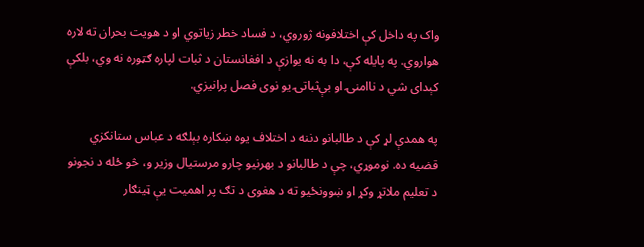واک په داخل کې اختلافونه ژوروي، د فساد خطر زیاتوي او د هویت بحران ته لاره هواروي. په پایله کې، دا به نه یوازې د افغانستان د ثبات لپاره ګټوره نه وي، بلکې کېدای شي د ناامنۍ او بې‌ثباتۍ یو نوی فصل پرانیزي.

په همدې لړ کې د طالبانو دننه د اختلاف یوه ښکاره بېلګه د عباس ستانکزي قضیه ده. نوموړي، چې د طالبانو د بهرنیو چارو مرستیال وزیر و، څو ځله د نجونو د تعلیم ملاتړ وکړ او ښوونځیو ته د هغوی د تګ پر اهمیت یې ټینګار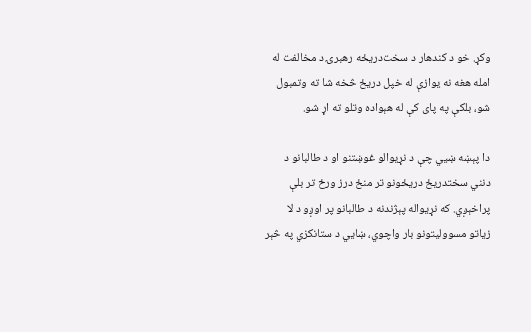وکړ. خو د کندهار د سخت‌دریځه رهبرۍ د مخالفت له امله هغه نه یوازې له خپل دریځ څخه شا ته وتمبول شو، بلکې په پای کې له هېواده وتلو ته اړ شو.

دا پېښه ښيي چې د نړیوالو غوښتنو او د طالبانو د دنني سختدریځ دریځونو تر منځ درز ورځ تر بلې پراخېږي. که نړیواله پېژندنه د طالبانو پر اوږو د لا زیاتو مسوولیتونو بار واچوي، ښايي د ستانکزي په څېر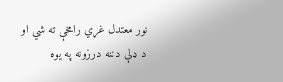نور معتدل غړي رامخې ته شي او د ډلې دننه درزونه په یوه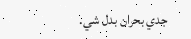جدي بحران بدل شي.